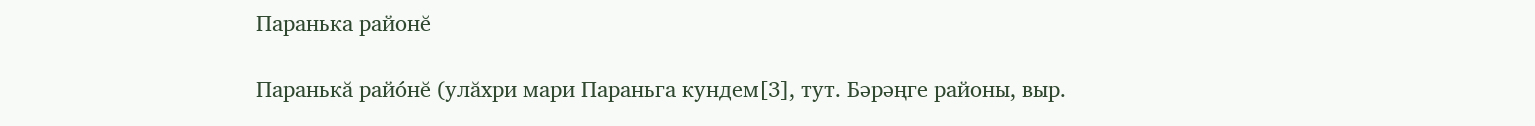Паранька районĕ

Паранькă райо́нĕ (улăхри мари Параньга кундем[3], тут. Бәрәңге районы, выр.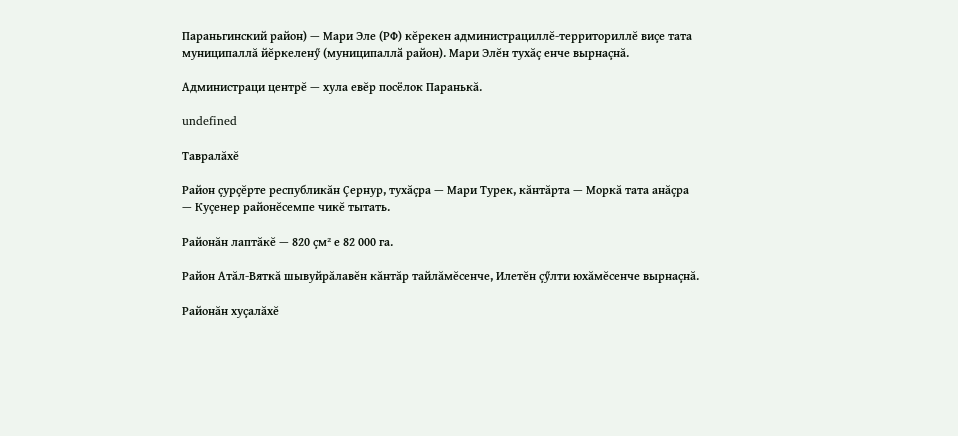Параньгинский район) — Мари Эле (РФ) кĕрекен администрациллĕ-территориллĕ виçе тата муниципаллă йĕркеленӳ (муниципаллӑ район). Мари Элĕн тухăç енче вырнаçнă.

Администраци центрĕ — хула евĕр посёлок Паранькă.

undefined

Тавралăхĕ

Район çурçĕрте республикăн Çернур, тухăçра — Мари Турек, кăнтăрта — Моркă тата анăçра — Куçенер районĕсемпе чикĕ тытать.

Районăн лаптăкĕ — 820 çм² е 82 000 га.

Район Атăл-Вяткă шывуйрăлавĕн кăнтăр тайлăмĕсенче, Илетĕн çӳлти юхăмĕсенче вырнаçнă.

Районăн хуçалăхĕ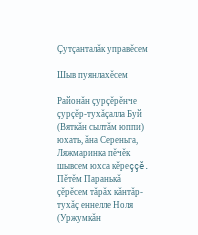Çутçанталăк управĕсем

Шыв пуянлахĕсем

Районăн çурçĕрĕнче çурçĕр-тухăçалла Буй (Вяткăн сылтăм юппи) юхать, ăна Сереньга, Ляжмаринка пĕчĕк шывсем юхса кĕреççĕ. Пĕтĕм Паранькă çĕрĕсем тăрăх кăнтăр-тухăç еннелле Ноля (Уржумкăн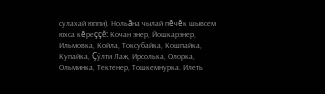сулахай юппи). Нольăна чылай пĕчĕк шывсем юхса кĕреççĕ: Кочан энер, Йошкарэнер, Ильмовка, Койла, Токсубайка, Кошпайка, Купайка, Çӳлти Лаж, Ирсолька, Олорка, Ольминка, Тектенер, Тошкемнурка. Илеть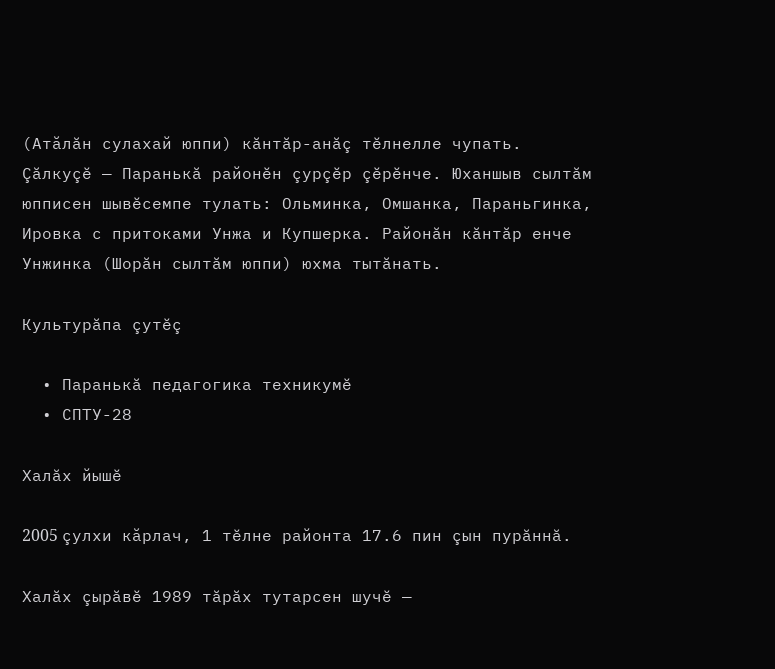(Атӑлăн сулахай юппи) кăнтăр-анăç тĕлнелле чупать. Çăлкуçĕ — Паранькă районĕн çурçĕр çĕрĕнче. Юханшыв сылтăм юпписен шывĕсемпе тулать: Ольминка, Омшанка, Параньгинка, Ировка с притоками Унжа и Купшерка. Районăн кăнтăр енче Унжинка (Шорăн сылтăм юппи) юхма тытăнать.

Культурăпа çутĕç

  • Паранькă педагогика техникумĕ
  • СПТУ-28

Халăх йышĕ

2005 çулхи кӑрлач, 1 тĕлне районта 17.6 пин çын пурăннă.

Халăх çырăвĕ 1989 тăрăх тутарсен шучĕ —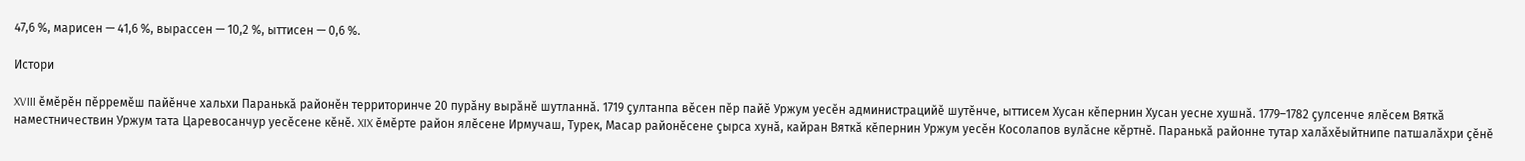47,6 %, марисен — 41,6 %, вырассен — 10,2 %, ыттисен — 0,6 %.

Истори

XVIII ӗмӗрĕн пĕрремĕш пайĕнче хальхи Паранькă районĕн территоринче 20 пурăну вырăнĕ шутланнă. 1719 çултанпа вĕсен пĕр пайĕ Уржум уесĕн администрацийĕ шутĕнче, ыттисем Хусан кĕпернин Хусан уесне хушнă. 1779–1782 çулсенче ялĕсем Вяткă наместничествин Уржум тата Царевосанчур уесĕсене кĕнĕ. XIX ӗмӗрте район ялĕсене Ирмучаш, Турек, Масар районĕсене çырса хунă, кайран Вяткă кĕпернин Уржум уесĕн Косолапов вулăсне кĕртнĕ. Паранькă районне тутар халăхĕыйтнипе патшалăхри çĕнĕ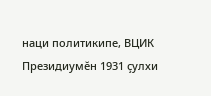наци политикипе, ВЦИК Президиумĕн 1931 çулхи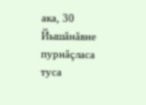ака, 30 Йышăнăвне пурнăçласа туса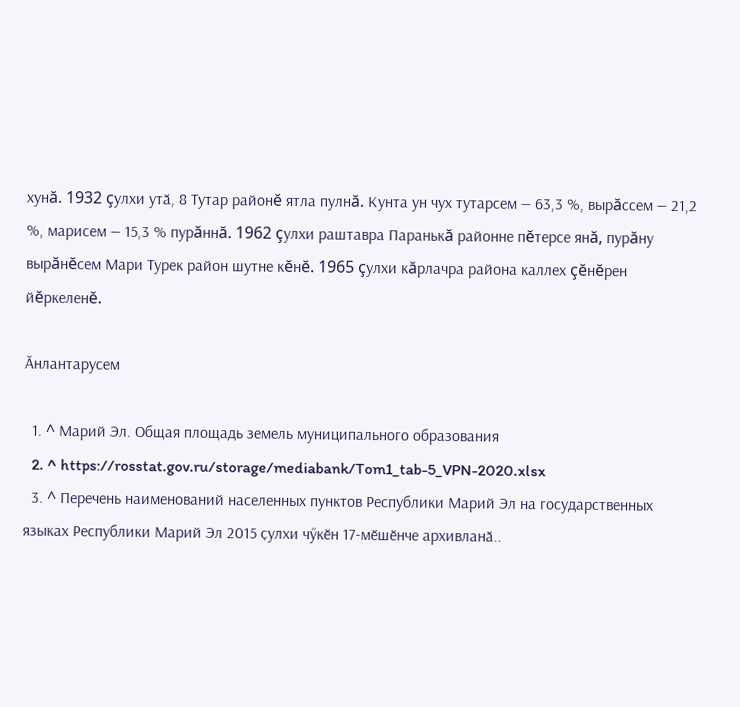хунă. 1932 çулхи утӑ, 8 Тутар районĕ ятла пулнă. Кунта ун чух тутарсем — 63,3 %, вырăссем — 21,2 %, марисем — 15,3 % пурăннă. 1962 çулхи раштавра Паранькă районне пĕтерсе янă, пурăну вырăнĕсем Мари Турек район шутне кĕнĕ. 1965 çулхи кăрлачра района каллех çĕнĕрен йĕркеленĕ.

Ӑнлантарусем

  1. ^ Марий Эл. Общая площадь земель муниципального образования
  2. ^ https://rosstat.gov.ru/storage/mediabank/Tom1_tab-5_VPN-2020.xlsx
  3. ^ Перечень наименований населенных пунктов Республики Марий Эл на государственных языках Республики Марий Эл 2015 ҫулхи чӳкӗн 17-мӗшӗнче архивланӑ..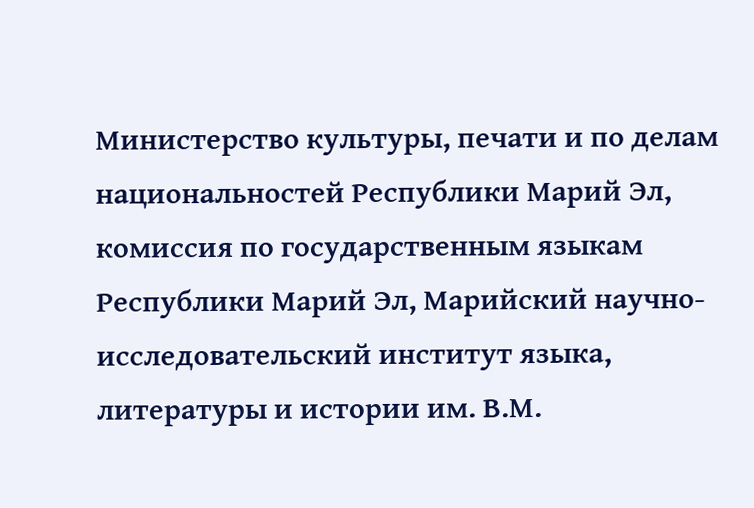Министерство культуры, печати и по делам национальностей Республики Марий Эл, комиссия по государственным языкам Республики Марий Эл, Марийский научно-исследовательский институт языка, литературы и истории им. В.М.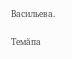Васильева.

Темӑпа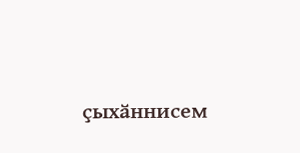ҫыхӑннисем